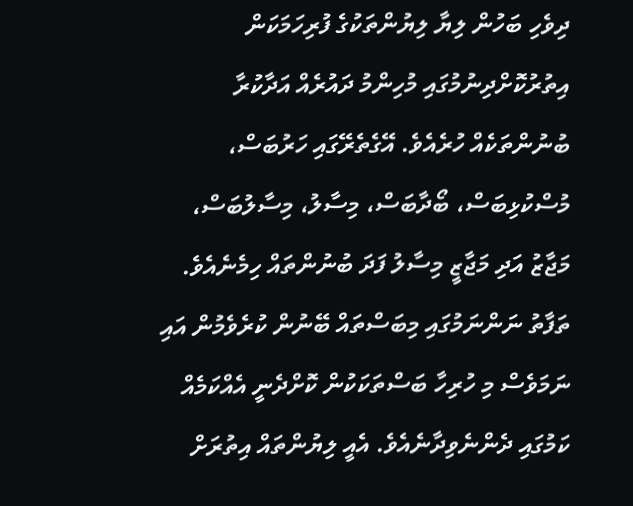ދިވެހި ބަހުން ލިޔާ ލިޔުންތަކުގެ ފުރިހަމަކަން އިތުރުކޮށްދިނުމުގައި މުހިންމު ދައުރެއް އަދާކުރާ ބުނުންތަކެއް ހުރެއެވެ. އޭގެތެރޭގައި ހަރުބަސް، މުސްކުޅިބަސް، ބޯދާބަސް، މިސާލު، މިސާލުބަސް، މަޖާޒު އަދި މަޖާޒީ މިސާލު ފަދަ ބުނުންތައް ހިމެނެއެވެ. ތަފާތު ނަންނަމުގައި މިބަސްތައް ބޭނުން ކުރެވެމުން އައި ނަމަވެސް މި ހުރިހާ ބަސްތަކަކުން ކޮށްދެނީ އެއްކަމެއް ކަމުގައި ދެންނެވިދާނެއެވެ. އެއީ ލިޔުންތައް އިތުރަށް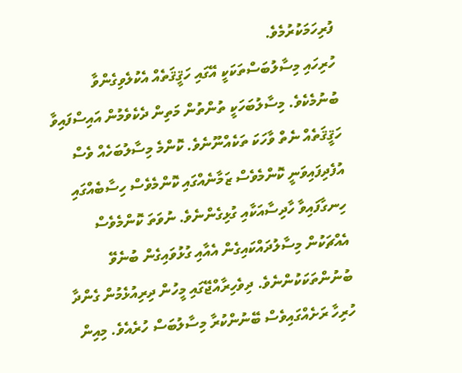ފުރިހަމަކުރުމެވެ.
ހުރިހައި މިސާލުބަސްތަކަކީ އޭގައި ހަޤީޤަތެއް އެކުލެވިގެންވާ ބުނުމެކެވެ. މިސާލުބަހަކީ ތުންތުން މަތިން ދެކެވެމުން އައިސްފައިވާ ހަޤީޤަތެއް ނެތް ވާހަކަ ތަކެއްނޫނެވެ. ކޮންމެ މިސާލުބަހެއް ވެސް އުފެދިފައިވަނީ ކޮންމެވެސް ޒަމާނެއްގައި ކޮންމެވެސް ހިސާބެއްގައި ހިނގާފައިވާ ހާދިސާއަކާއި ގުޅިގެންނެވެ. ނުވަތަ ކޮންމެވެސް އެއްޗަކުން މިސާލުދައްކައިގެން އެއާއި ގުޅުވައިގެން ބުނެވޭ ބުނުންތަކަކުންނެވެ. ދިވެހިރާއްޖޭގައި މީހުން ދިރިއުޅެމުން ގެންދާ ހުރިހާ ރަށެއްގައިވެސް ބޭނުންކުރާ މިސާލުބަސް ހުރެއެވެ. މިއިން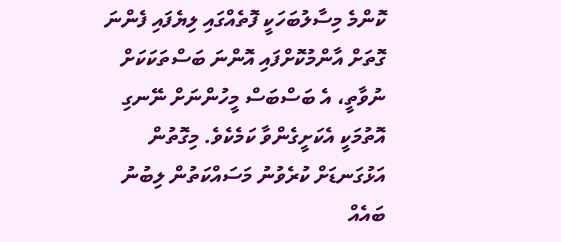ކޮންމެ މިސާލުބަހަކީ ފޮތެއްގައި ލިޔެފައި ފެންނަ ގޮތަށް އާންމުކޮށްފައި އޮންނަ ބަސްތަކަކަށް ނުވާތީ، އެ ބަސްބަސް މީހުންނަށް ނޭނގި އޮތުމަކީ އެކަށީގެންވާ ކަމެކެވެ. މިގޮތުން އަޅުގަނޑަށް ކުރެވުނު މަސައްކަތުން ލިބުނު ބައެއް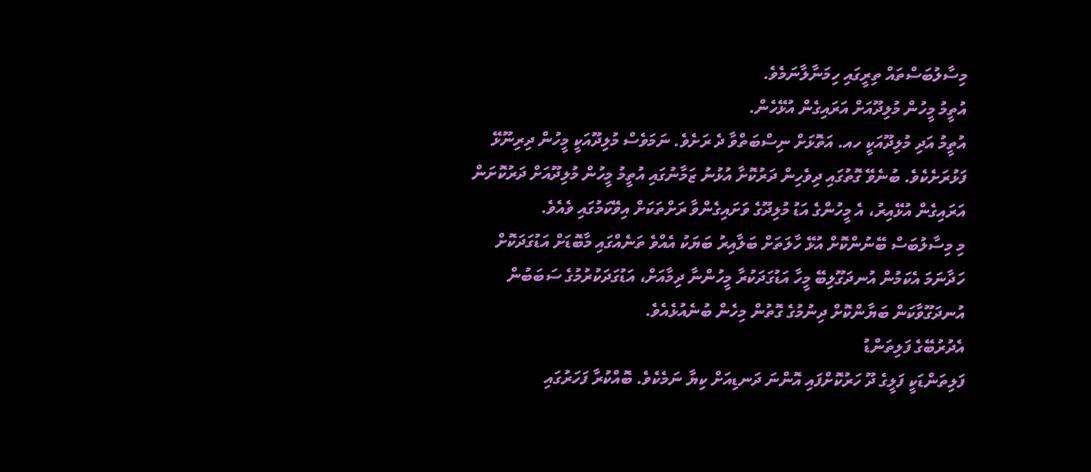މިސާލުބަސްތައް ތިރީގައި ހިމަނާލާނަމެވެ.
އުތީމު މީހުން މުލިދޫއަށް އަރައިގެން އުޅޭހެން.
އުތީމު އަދި މުލިދޫއަކީ ހއ. އަތޮޅަށް ނިސްބަތްވާ ދެ ރަށެވެ. ނަމަވެސް މުލިދޫއަކީ މީހުން ދިރިނޫޅޭ ފަޅުރަށެކެވެ. ބުނެވޭ ގޮތުގައި ދިވެހިން ދަރުކޮށާ އުޅުނު ޒަމާނުގައި އުތީމު މީހުން މުލިދޫއަށް ދަރުކޮށަން އަރައިގެން އުޅޭއިރު، އެ މީހުންގެ އަޑު މުލިދޫގެ ވަށައިގެންވާ ރަށްތަކަށް އިވޭކަމުގައި ވެއެވެ.
މި މިސާލުބަސް ބޭނުންކޮށް އުޅޭ ހާލަތަށް ބަލާއިރު ބަޔަކު އެއްވެ ތަނެއްގައި މާބޮޑަށް އަޑުގަދަކޮށް ހަދާނަމަ އެކަމުން އުނދަގޫލިބޭ މީހާ އަޑުގަދަކުރާ މީހުންނާ ދިމާއަށް، އަޑުގަދަކުރުމުގެ ސަބަބުން އުނދަގޫވާކަން ބަޔާންކޮށް ދިނުމުގެ ގޮތުން މިހެން ބުނެއުޅެއެވެ.
އެދުރުބޭގެ ފަލިތަންޑު
ފަލިތަންޑަކީ ފަލީގެ ދޫ ހަރުކޮށްފައި އޮންނަ ދަނޑިއަށް ކިޔާ ނަމެކެވެ. ބޮއްކުރާ ފަހަރުގައި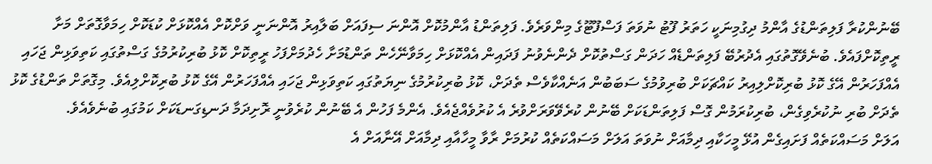ބޭނުންކުރާ ފަލިތަންޑުގެ އާންމު ދިގުމިނަކީ ހަތަރު ފޫޓު ނުވަތަ ފަސްފޫޓޫގެ މިންވަރެވެ. ފަލިތަންޑު އާންމުކޮށް އޮންނަ ސިފައަށް ބަލާއިރު އޮންނަނީ ވަށްކޮށް އެއްކޮޅަށް ކުޑަކޮށް ހިމަވާގޮތަށް މަށާ ރީތިކޮށްފައެވެ. ބުނެވޭގޮތުގައި އެދުރުބޭ ފަލިތަންޑެއް ހަދަން ގަސްތުކޮށް ދެންނެވުނު ފަދައިން އެއްކޮޅަށް ހިމަވާނޭހެން ތަންޑުމަށާ ހެދުމަށްފަހު ރީތިކޮށް ކޮޅު ބުރިކުރުމުގެ ގަސްތުގައި ކަތިވަޅިން ޖަހައި އެއްފަހަރުން އޭގެ ކޮޅު ބުރިކޮށްލިއިރު ކައްޗަކަށް ބުރިވުމުގެ ސަބަބުން އަނެއްކާވެސް ތެދަށް، ކޮޅު ބުރިކުރުމުގެ ނިޔަތުގައި ކަތިވަޅިން ޖަހައި އެއްފަހަރުން އޭގެ ކޮޅު ބުރިކޮށްލިއެވެ. މިގޮތަށް ތަންޑުގެ ކޮޅު ތެދަށް ބުރި ނުކުރެވިގެން، ބުރިކުރަމުން ގޮސް ފަލިތަންޑަކަށް ބޭނުން ކުރެވޭވަރަށްވުރެ އެ ކުރުވެއްޖެއެވެ. އެންމެ ފަހުން އެ ބޭނުން ކުރެވުނީ ރޮށިދަމާ ދަނޑިގަނޑަކަށް ކަމުގައި ބުނެވެއެވެ.
އަލަށް މަސައްކަތެއް ފަށައިގެން އުޅޭ މީހަކާއި ދިމާއަށް ނުވަތަ އަލަށް މަސައްކަތެއް ކުރުމަށް ރާވާ މީހާއާއި ދިމާއަށް އޭނާއަށް އެ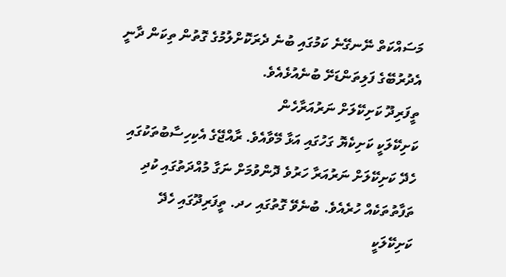މަސައްކަތް ނޭނގޭނެ ކަމުގައި ބުނެ ދެރަކޮށްލުމުގެ ގޮތުން ތިކަން ދާނީ އެދުރުބޭގެ ފަލިތަންޑަށޭ ބުނެއުޅެއެވެ.
ތީފަރިދޫ ކަށިކޭލަށް ނަރުއަރާހެން
ކަށިކޭލަކީ ކަށިކެޔޮ ގަހުގައި އަޅާ މޭވާއެވެ. ރާއްޖޭގެ އެކިހިސާބުތަކުގައި ހެދޭ ކަށިކޭލަށް ނަރުއަރާ ހަރުވެ ދޮންވުމަށް ނަގާ މުއްދަތުގައި ކުދި ތަފާތުތަކެއް ހުރެއެވެ. ބުނެވޭ ގޮތުގައި ހދ. ތީފަރިދޫގައި ހެދޭ ކަށިކޭލަކީ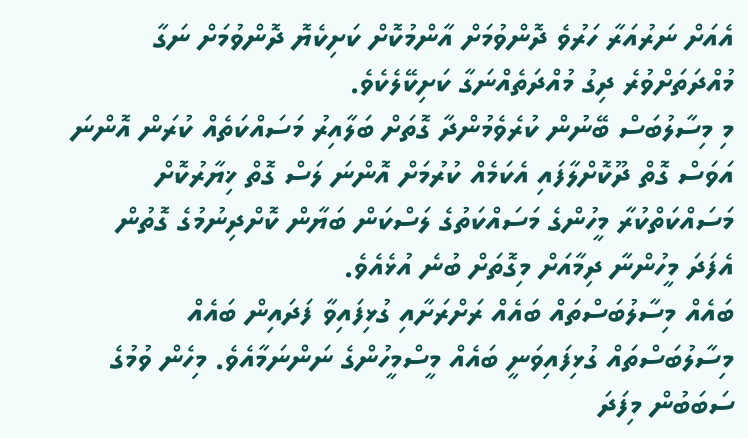އެއަށް ނަރުއަރާ ހަރުވެ ދޮންވުމަށް އާންމުކޮށް ކަށިކެޔޮ ދޮންވުމަށް ނަގާ މުއްދަތަށްވުރެ ދިގު މުއްދަތެއްނަގާ ކަށިކޭލެކެވެ.
މި މިސާލުބަސް ބޭނުން ކުރެވެމުންދާ ގޮތަށް ބަލާއިރު މަސައްކަތެއް ކުރަން އޮންނަ އަވަސް ގޮތް ދޫކޮށްލާފައި އެކަމެއް ކުރުމަށް އޮންނަ ލަސް ގޮތް ޚިޔާރުކޮށް މަސައްކަތްކުރާ މީހުންގެ މަސައްކަތުގެ ލަސްކަން ބަޔާން ކޮށްދިނުމުގެ ގޮތުން އެފަދަ މީހުންނާ ދިމާއަށް މިގޮތަށް ބުނެ އުޅެއެވެ.
ބައެއް މިސާލުބަސްތައް ބައެއް ރަށްރަށާއި ގުޅިފައިވާ ފަދައިން ބައެއް މިސާލުބަސްތައް ގުޅިފައިވަނީ ބައެއް މީސްމީހުންގެ ނަންނަމާއެވެ. މިހެން ވުމުގެ ސަބަބުން މިފަދަ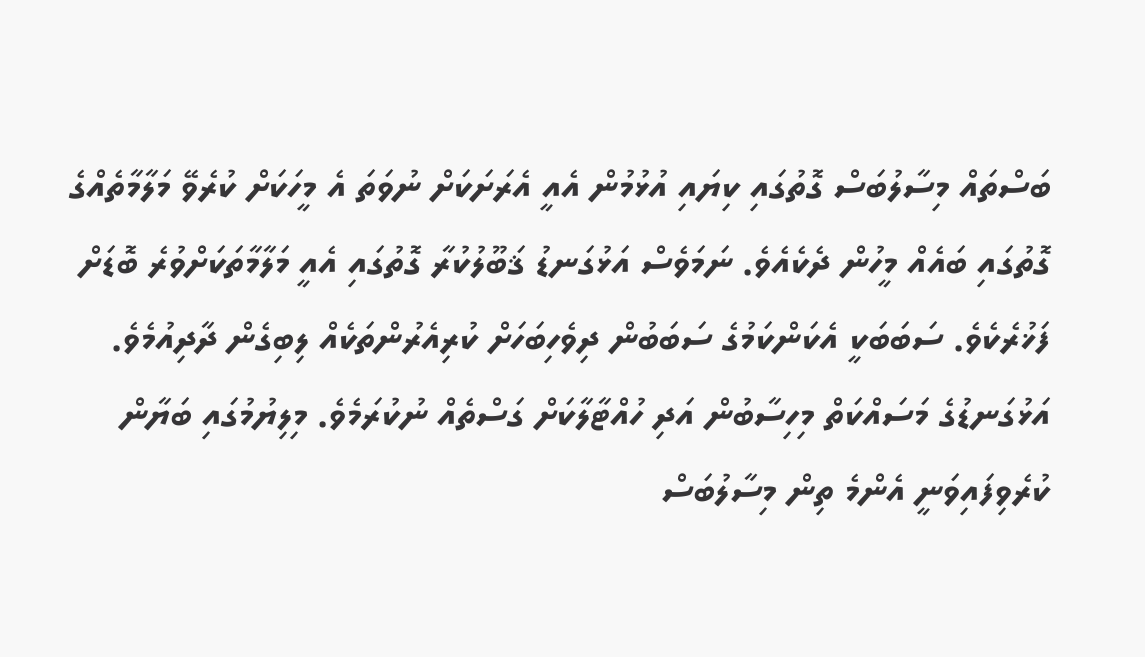ބަސްތައް މިސާލުބަސް ގޮތުގައި ކިޔައި އުޅުމުން އެއީ އެރަށަކަށް ނުވަތަ އެ މީހަކަށް ކުރެވޭ މަލާމާތެއްގެ ގޮތުގައި ބައެއް މީހުން ދެކެއެވެ. ނަމަވެސް އަޅުގަނޑު ޤަބޫލުކުރާ ގޮތުގައި އެއީ މަލާމާތަކަށްވުރެ ބޮޑަށް ފަޚުރެކެވެ. ސަބަބަކީ އެކަންކަމުގެ ސަބަބުން ދިވެހިބަހަށް ކުރިއެރުންތަކެއް ލިބިގެން ދާދިއުމެވެ.
އަޅުގަނޑުގެ މަސައްކަތް މިހިސާބުން އަދި ހުއްޓާލާކަށް ގަސްތެއް ނުކުރަމެވެ. މިލިޔުމުގައި ބަޔާން ކުރެވިފައިވަނީ އެންމެ ތިން މިސާލުބަސް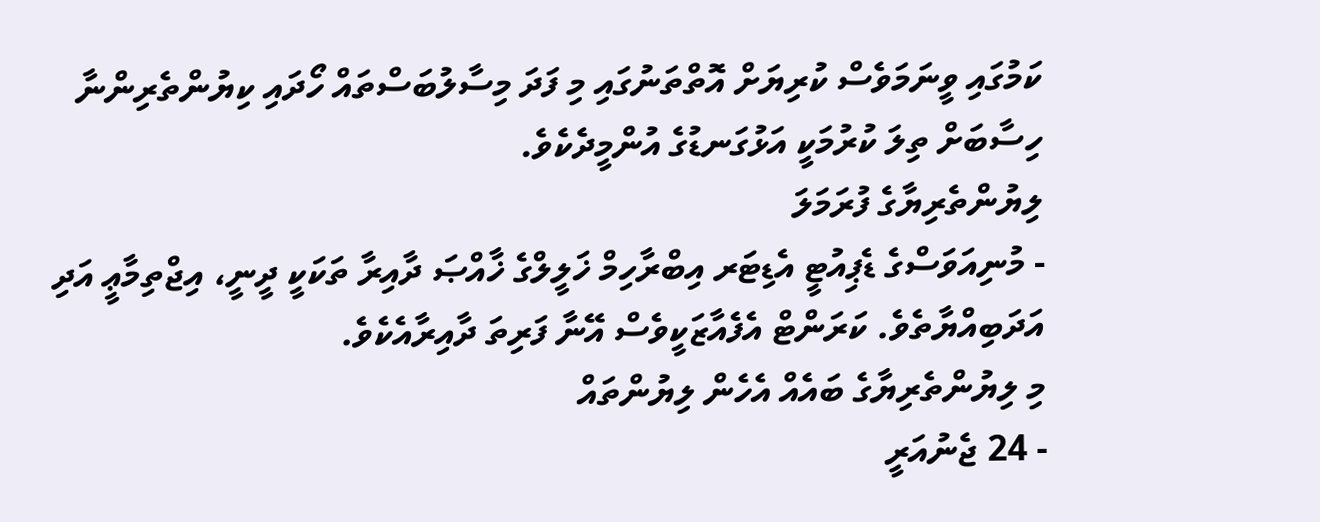ކަމުގައި ވީނަމަވެސް ކުރިޔަށް އޮތްތަނުގައި މި ފަދަ މިސާލުބަސްތައް ހޯދައި ކިޔުންތެރިންނާ ހިސާބަށް ތިލަ ކުރުމަކީ އަޅުގަނޑުގެ އުންމީދެކެވެ.
ލިޔުންތެރިޔާގެ ފުރަމަލަ
- މުނިއަވަސްގެ ޑެޕިއުޓީ އެޑިޓަރ އިބްރާހިމް ޚަލީލްގެ ޚާއްޞަ ދާއިރާ ތަކަކީ ދީނީ، އިޖްތިމާޢީ އަދި އަދަބިއްޔާތެވެ. ކަރަންޓް އެފެއާޒަކީވެސް އޭނާ ފަރިތަ ދާއިރާއެކެވެ.
މި ލިޔުންތެރިޔާގެ ބައެއް އެހެން ލިޔުންތައް
- 24 ޖެނުއަރީ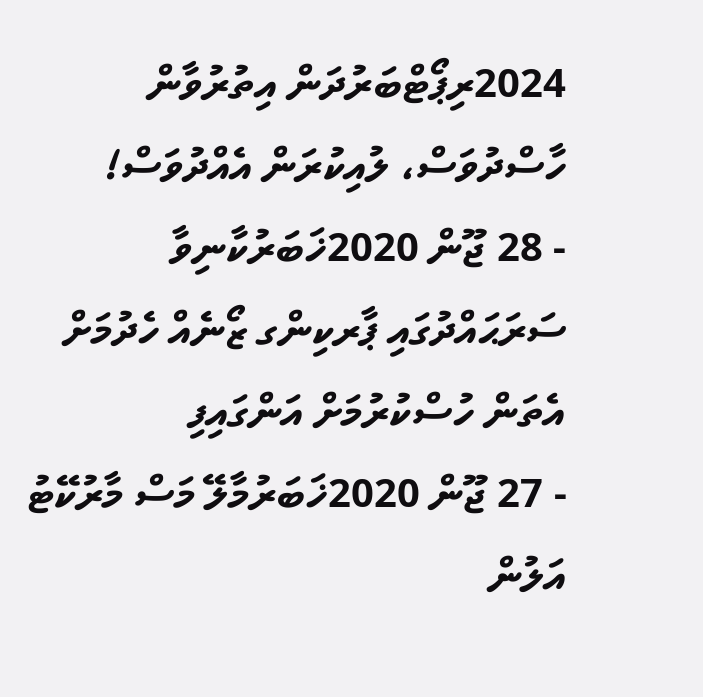2024ރިޕޯޓްބަރުދަން އިތުރުވާން ހާސްދުވަސް، ލުއިކުރަން އެއްދުވަސް!
- 28 ޖޫން 2020ޚަބަރުކާނިވާ ސަރަޙައްދުގައި ޕާރކިންގ ޒޯނެއް ހެދުމަށް އެތަން ހުސްކުރުމަށް އަންގައިފި
- 27 ޖޫން 2020ޚަބަރުމާލޭ މަސް މާރުކޭޓު އަލުން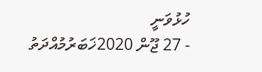ހުޅުވަނީ
- 27 ޖޫން 2020ޚަބަރުމުއްދަތު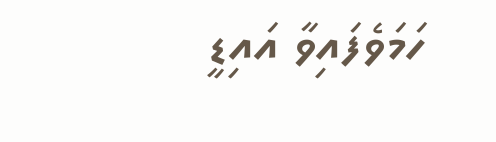ހަމަވެފައިވާ އައިޑީ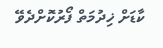ކާޑަށް ޚިދުމަތް ފޯރުކޮށްދެވޭ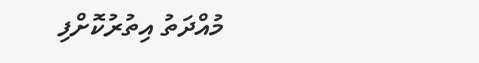މުއްދަތު އިތުރުކޮށްފި